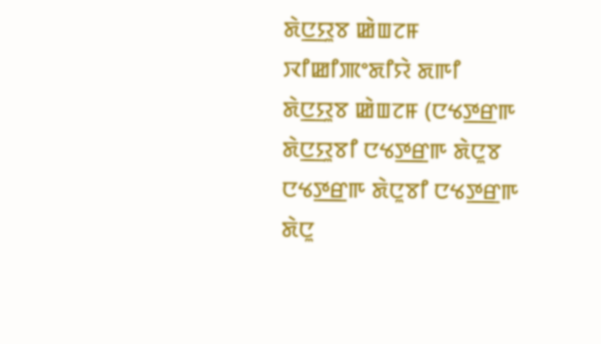ꯗꯥꯅ꯭ꯌꯨꯕ ꯀꯥꯡꯖꯝ
ꯋꯤꯀꯤꯄꯦꯗꯤꯌꯥ ꯗꯒꯤ
ꯗꯥꯅ꯭ꯌꯨꯕ ꯀꯥꯡꯖꯝ (ꯅꯠꯇ꯭ꯔꯒ ꯗꯥꯅ꯭ꯌꯨꯕꯤ ꯅꯠꯇ꯭ꯔꯒ ꯗꯥꯅꯨꯕ ꯅꯠꯇ꯭ꯔꯒ ꯗꯥꯅꯨꯕꯤ ꯅꯠꯇ꯭ꯔꯒ ꯗꯥꯅꯨ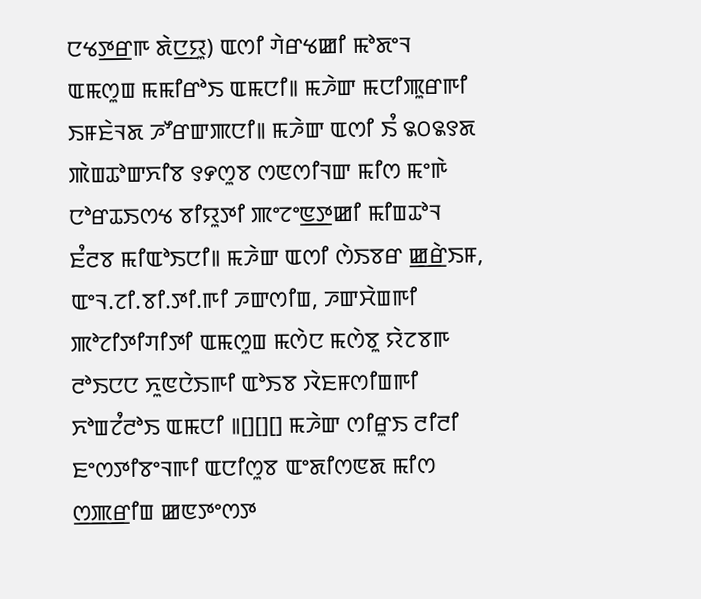ꯅꯠꯇ꯭ꯔꯒ ꯗꯥꯅ꯭ꯌꯨ) ꯑꯁꯤ ꯚꯥꯔꯠꯀꯤ ꯃꯣꯗꯦꯜ ꯑꯃꯁꯨꯡ ꯃꯃꯤꯔꯣꯏ ꯑꯃꯅꯤ꯫ ꯃꯍꯥꯛ ꯃꯅꯤꯄꯨꯔꯒꯤ ꯏꯝꯐꯥꯜꯗ ꯍꯧꯔꯛꯄꯅꯤ꯫ ꯃꯍꯥꯛ ꯑꯁꯤ ꯏꯪ ꯲꯰꯲꯱ꯗ ꯄꯥꯡꯊꯣꯛꯈꯤꯕ ꯱꯸ꯁꯨꯕ ꯁꯟꯁꯤꯜꯛ ꯃꯤꯁ ꯃꯦꯒꯥ ꯅꯣꯔꯊꯏꯁꯠ ꯕꯤꯌꯨꯇꯤ ꯄꯦꯖꯦꯟ꯭ꯇꯀꯤ ꯃꯤꯡꯊꯣꯜ ꯐꯪꯂꯕ ꯃꯤꯑꯣꯏꯅꯤ꯫ ꯃꯍꯥꯛ ꯑꯁꯤ ꯁꯥꯏꯕꯔ ꯀ꯭ꯔꯥꯏꯝ, ꯑꯦꯜ.ꯖꯤ.ꯕꯤ.ꯇꯤ.ꯒꯤ ꯍꯛꯁꯤꯡ, ꯍꯛꯆꯥꯡꯒꯤ ꯄꯣꯖꯤꯇꯤꯚꯤꯇꯤ ꯑꯃꯁꯨꯡ ꯃꯁꯥꯅ ꯃꯁꯥꯕꯨ ꯌꯥꯖꯕꯒ ꯂꯣꯏꯅꯅ ꯈꯨꯟꯅꯥꯏꯒꯤ ꯑꯣꯏꯕ ꯋꯥꯐꯝꯁꯤꯡꯒꯤ ꯈꯣꯡꯖꯪꯂꯣꯏ ꯑꯃꯅꯤ ꯫[][][] ꯃꯍꯥꯛ ꯁꯤꯔꯨꯏ ꯂꯤꯂꯤ ꯐꯦꯁꯇꯤꯕꯦꯜꯒꯤ ꯑꯅꯤꯁꯨꯕ ꯑꯦꯗꯤꯁꯟꯗ ꯃꯤꯁ ꯁ꯭ꯄ꯭ꯔꯤꯡ ꯀꯟꯇꯦꯁꯇ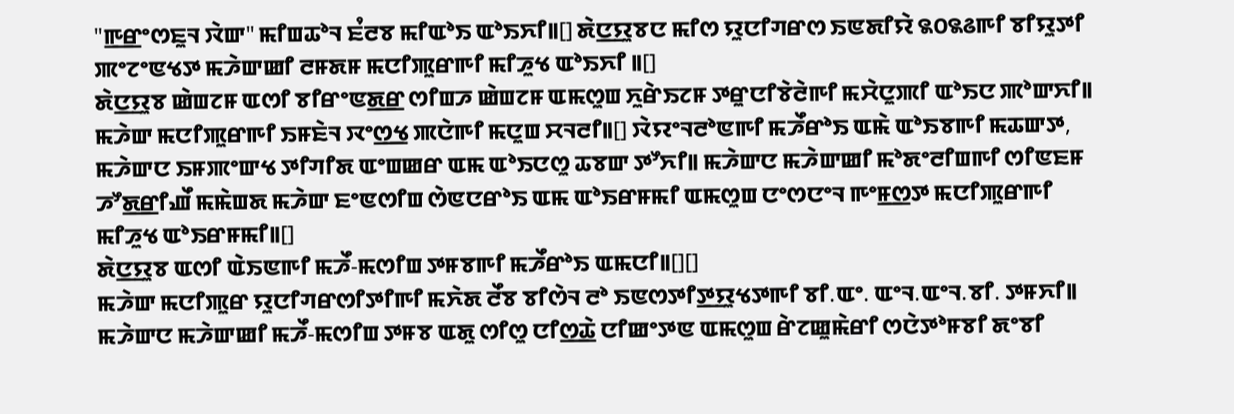"ꯒ꯭ꯔꯦꯁꯐꯨꯜ ꯋꯥꯛ" ꯃꯤꯡꯊꯣꯜ ꯐꯪꯂꯕ ꯃꯤꯑꯣꯏ ꯑꯣꯏꯈꯤ꯫[] ꯗꯥꯅ꯭ꯌꯨꯕꯅ ꯃꯤꯁ ꯌꯨꯅꯤꯚꯔꯁ ꯏꯟꯗꯤꯌꯥ ꯲꯰꯲꯴ꯒꯤ ꯕꯤꯌꯨꯇꯤ ꯄꯦꯖꯦꯟꯠꯇ ꯃꯍꯥꯛꯀꯤ ꯂꯝꯗꯝ ꯃꯅꯤꯄꯨꯔꯒꯤ ꯃꯤꯍꯨꯠ ꯑꯣꯏꯈꯤ ꯫[]
ꯗꯥꯅ꯭ꯌꯨꯕ ꯀꯥꯡꯖꯝ ꯑꯁꯤ ꯕꯤꯔꯦꯟꯗ꯭ꯔ ꯁꯤꯡꯍ ꯀꯥꯡꯖꯝ ꯑꯃꯁꯨꯡ ꯈꯨꯔꯥꯏꯖꯝ ꯇꯔꯨꯅꯤꯕꯥꯂꯥꯒꯤ ꯃꯆꯥꯅꯨꯄꯤ ꯑꯣꯏꯅ ꯄꯣꯛꯈꯤ꯫ ꯃꯍꯥꯛ ꯃꯅꯤꯄꯨꯔꯒꯤ ꯏꯝꯐꯥꯜ ꯋꯦꯁ꯭ꯠ ꯄꯅꯥꯒꯤ ꯃꯅꯨꯡ ꯆꯜꯂꯤ꯫[] ꯋꯥꯌꯦꯜꯂꯣꯟꯒꯤ ꯃꯍꯩꯔꯣꯏ ꯑꯃꯥ ꯑꯣꯏꯕꯒꯤ ꯃꯊꯛꯇ, ꯃꯍꯥꯛꯅ ꯏꯝꯄꯦꯛꯠ ꯇꯤꯚꯤꯗ ꯑꯦꯡꯀꯔ ꯑꯃ ꯑꯣꯏꯅꯁꯨ ꯊꯕꯛ ꯇꯧꯈꯤ꯫ ꯃꯍꯥꯛꯅ ꯃꯍꯥꯛꯀꯤ ꯃꯣꯗꯦꯂꯤꯡꯒꯤ ꯁꯤꯟꯐꯝ ꯍꯧꯗ꯭ꯔꯤꯉꯩ ꯃꯃꯥꯡꯗ ꯃꯍꯥꯛ ꯐꯦꯟꯁꯤꯡ ꯁꯥꯟꯅꯔꯣꯏ ꯑꯃ ꯑꯣꯏꯔꯝꯃꯤ ꯑꯃꯁꯨꯡ ꯅꯦꯁꯅꯦꯜ ꯒꯦꯝ꯭ꯁꯇ ꯃꯅꯤꯄꯨꯔꯒꯤ ꯃꯤꯍꯨꯠ ꯑꯣꯏꯔꯝꯃꯤ꯫[]
ꯗꯥꯅ꯭ꯌꯨꯕ ꯑꯁꯤ ꯑꯥꯏꯟꯒꯤ ꯃꯍꯩ-ꯃꯁꯤꯡ ꯇꯝꯕꯒꯤ ꯃꯍꯩꯔꯣꯏ ꯑꯃꯅꯤ꯫[][]
ꯃꯍꯥꯛ ꯃꯅꯤꯄꯨꯔ ꯌꯨꯅꯤꯚꯔꯁꯤꯇꯤꯒꯤ ꯃꯈꯥꯗ ꯂꯩꯕ ꯕꯤꯁꯥꯜ ꯂꯣ ꯏꯟꯁꯇꯤꯇ꯭ꯌꯨꯠꯇꯒꯤ ꯕꯤ.ꯑꯦ. ꯑꯦꯜ.ꯑꯦꯜ.ꯕꯤ. ꯇꯝꯈꯤ꯫ ꯃꯍꯥꯛꯅ ꯃꯍꯥꯛꯀꯤ ꯃꯍꯩ-ꯃꯁꯤꯡ ꯇꯝꯕ ꯑꯗꯨ ꯁꯤꯁꯨ ꯅꯤꯁ꯭ꯊꯥ ꯅꯤꯀꯦꯇꯟ ꯑꯃꯁꯨꯡ ꯔꯥꯖꯀꯨꯃꯥꯔꯤ ꯁꯅꯥꯇꯣꯝꯕꯤ ꯗꯦꯕꯤ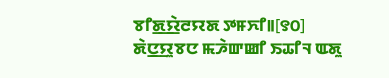ꯕꯤꯗ꯭ꯌꯥꯂꯌꯗ ꯇꯝꯈꯤ꯫[꯱꯰]
ꯗꯥꯅ꯭ꯌꯨꯕꯅ ꯃꯍꯥꯛꯀꯤ ꯏꯊꯤꯜ ꯑꯗꯨ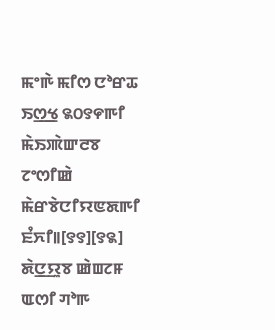ꯃꯦꯒꯥ ꯃꯤꯁ ꯅꯣꯔꯊ ꯏꯁ꯭ꯠ ꯲꯰꯱꯵ꯒꯤ ꯃꯥꯏꯄꯥꯛꯂꯕ ꯖꯦꯁꯤꯀꯥ ꯃꯥꯔꯕꯥꯅꯤꯌꯟꯗꯒꯤ ꯐꯪꯈꯤ꯫[꯱꯱][꯱꯲]
ꯗꯥꯅ꯭ꯌꯨꯕ ꯀꯥꯡꯖꯝ ꯑꯁꯤ ꯚꯣꯒ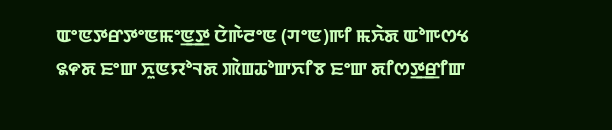ꯑꯦꯟꯇꯔꯇꯦꯟꯃꯦꯟ꯭ꯇ ꯅꯥꯒꯥꯂꯦꯟ (ꯚꯦꯟ)ꯒꯤ ꯃꯈꯥꯗ ꯑꯣꯒꯁꯠ ꯲꯵ꯗ ꯐꯦꯛ ꯈꯨꯟꯌꯣꯜꯗ ꯄꯥꯡꯊꯣꯛꯈꯤꯕ ꯐꯦꯛ ꯗꯤꯁꯇ꯭ꯔꯤꯛ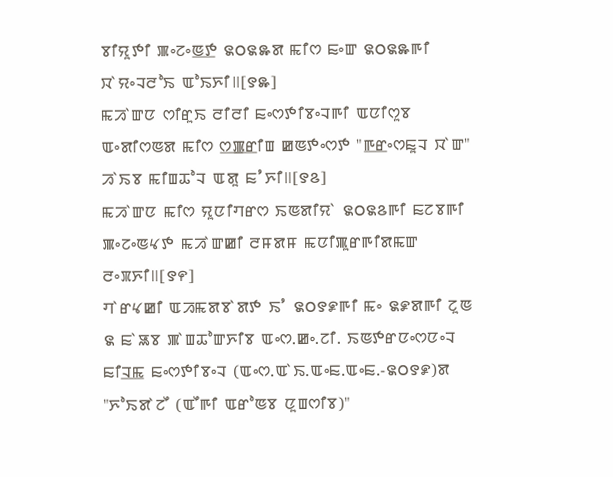ꯕꯤꯌꯨꯇꯤ ꯄꯦꯖꯦꯟ꯭ꯇ ꯲꯰꯲꯳ꯗ ꯃꯤꯁ ꯐꯦꯛ ꯲꯰꯲꯳ꯒꯤ ꯋꯥꯌꯦꯜꯂꯣꯏ ꯑꯣꯏꯈꯤ꯫[꯱꯳]
ꯃꯍꯥꯛꯅ ꯁꯤꯔꯨꯏ ꯂꯤꯂꯤ ꯐꯦꯁꯇꯤꯕꯦꯜꯒꯤ ꯑꯅꯤꯁꯨꯕ ꯑꯦꯗꯤꯁꯟꯗ ꯃꯤꯁ ꯁ꯭ꯄ꯭ꯔꯤꯡ ꯀꯟꯇꯦꯁꯇ "ꯒ꯭ꯔꯦꯁꯐꯨꯜ ꯋꯥꯛ" ꯍꯥꯏꯕ ꯃꯤꯡꯊꯣꯜ ꯑꯗꯨ ꯐꯪꯈꯤ꯫[꯱꯴]
ꯃꯍꯥꯛꯅ ꯃꯤꯁ ꯌꯨꯅꯤꯚꯔꯁ ꯏꯟꯗꯤꯌꯥ ꯲꯰꯲꯴ꯒꯤ ꯐꯖꯕꯒꯤ ꯄꯦꯖꯦꯟꯠꯇ ꯃꯍꯥꯛꯀꯤ ꯂꯝꯗꯝ ꯃꯅꯤꯄꯨꯔꯒꯤꯗꯃꯛ ꯂꯦꯞꯈꯤ꯫[꯱꯵]
ꯚꯥꯔꯠꯀꯤ ꯑꯍꯃꯗꯕꯥꯗꯇ ꯏꯪ ꯲꯰꯱꯹ꯒꯤ ꯃꯦ ꯲꯹ꯗꯒꯤ ꯖꯨꯟ ꯲ ꯐꯥꯎꯕ ꯄꯥꯡꯊꯣꯛꯈꯤꯕ ꯑꯦꯁ.ꯀꯦ.ꯖꯤ. ꯏꯟꯇꯔꯅꯦꯁꯅꯦꯜ ꯐꯤꯜ꯭ꯃ ꯐꯦꯁꯇꯤꯕꯦꯜ (ꯑꯦꯁ.ꯑꯥꯏ.ꯑꯦꯐ.ꯑꯦꯐ.-꯲꯰꯱꯹)ꯗ "ꯈꯣꯏꯗꯥꯖꯩ (ꯑꯩꯒꯤ ꯑꯔꯣꯟꯕ ꯅꯨꯡꯁꯤꯕ)"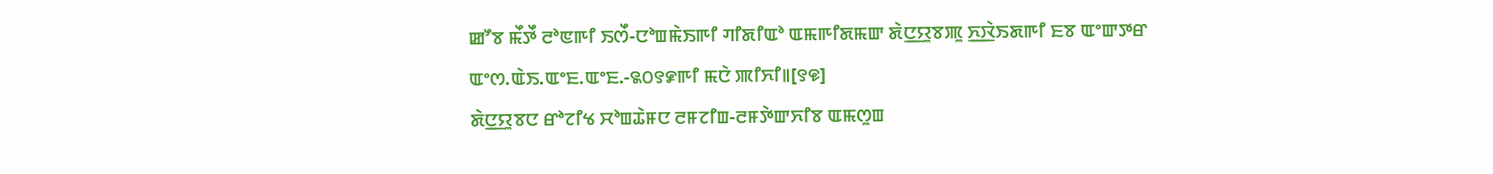ꯀꯧꯕ ꯃꯩꯇꯩ ꯂꯣꯟꯒꯤ ꯏꯁꯩ-ꯅꯣꯡꯃꯥꯏꯒꯤ ꯚꯤꯗꯤꯑꯣ ꯑꯃꯒꯤꯗꯃꯛ ꯗꯥꯅ꯭ꯌꯨꯕꯄꯨ ꯈ꯭ꯋꯥꯏꯗꯒꯤ ꯐꯕ ꯑꯦꯛꯇꯔ ꯑꯦꯁ.ꯑꯥꯏ.ꯑꯦꯐ.ꯑꯦꯐ.-꯲꯰꯱꯹ꯒꯤ ꯃꯅꯥ ꯄꯤꯈꯤ꯫[꯱꯶]
ꯗꯥꯅ꯭ꯌꯨꯕꯅ ꯔꯣꯖꯤꯠ ꯆꯣꯡꯊꯥꯝꯅ ꯂꯝꯖꯤꯡ-ꯂꯝꯇꯥꯛꯈꯤꯕ ꯑꯃꯁꯨꯡ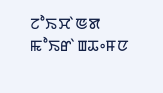ꯖꯣꯏꯆꯥꯟꯗ ꯃꯣꯏꯔꯥꯡꯊꯦꯝꯅ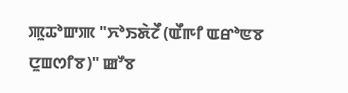ꯄꯨꯊꯣꯛꯄ "ꯈꯣꯏꯗꯥꯖꯩ (ꯑꯩꯒꯤ ꯑꯔꯣꯟꯕ ꯅꯨꯡꯁꯤꯕ)" ꯀꯧꯕ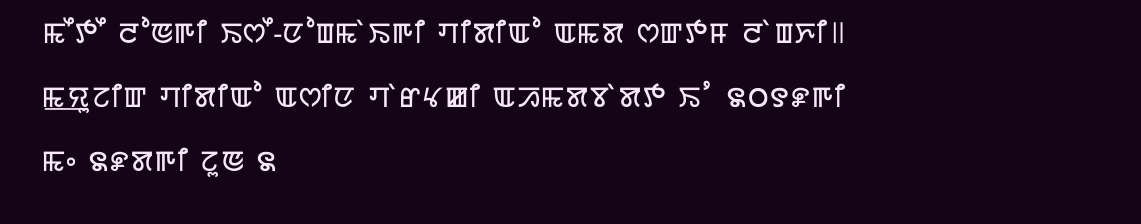ꯃꯩꯇꯩ ꯂꯣꯟꯒꯤ ꯏꯁꯩ-ꯅꯣꯡꯃꯥꯏꯒꯤ ꯚꯤꯗꯤꯑꯣ ꯑꯃꯗ ꯁꯛꯇꯝ ꯂꯥꯡꯈꯤ꯫ ꯃ꯭ꯌꯨꯖꯤꯛ ꯚꯤꯗꯤꯑꯣ ꯑꯁꯤꯅ ꯚꯥꯔꯠꯀꯤ ꯑꯍꯃꯗꯕꯥꯗꯇ ꯏꯪ ꯲꯰꯱꯹ꯒꯤ ꯃꯦ ꯲꯹ꯗꯒꯤ ꯖꯨꯟ ꯲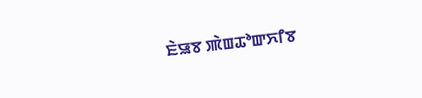ꯐꯥꯎꯕ ꯄꯥꯡꯊꯣꯛꯈꯤꯕ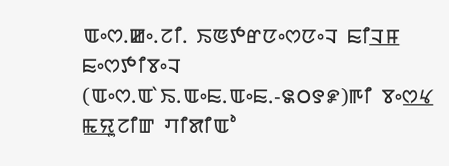ꯑꯦꯁ.ꯀꯦ.ꯖꯤ. ꯏꯟꯇꯔꯅꯦꯁꯅꯦꯜ ꯐꯤꯜ꯭ꯝ ꯐꯦꯁꯇꯤꯕꯦꯜ (ꯑꯦꯁ.ꯑꯥꯏ.ꯑꯦꯐ.ꯑꯦꯐ.-꯲꯰꯱꯹)ꯒꯤ ꯕꯦꯁ꯭ꯠ ꯃ꯭ꯌꯨꯖꯤꯛ ꯚꯤꯗꯤꯑꯣ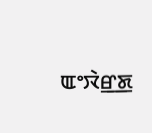ꯑꯦꯋꯥꯔ꯭ꯗ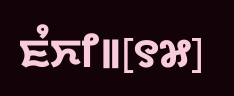ꯐꯪꯈꯤ꯫[꯱꯷]